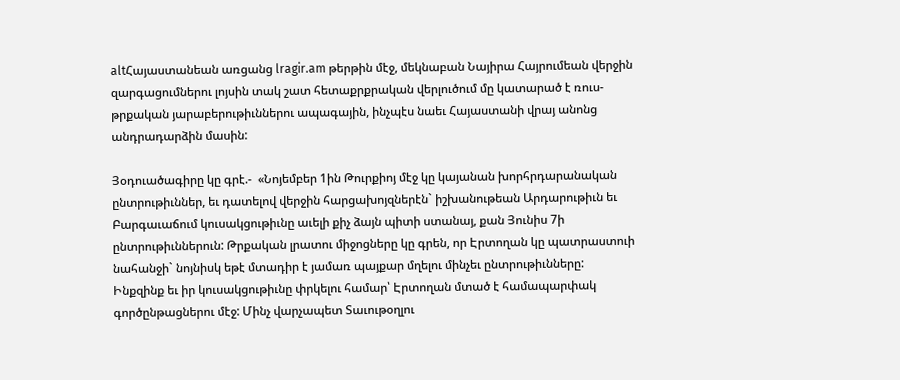altՀայաստանեան առցանց lragir.am թերթին մէջ, մեկնաբան Նայիրա Հայրումեան վերջին զարգացումներու լոյսին տակ շատ հետաքրքրական վերլուծում մը կատարած է ռուս-թրքական յարաբերութիւններու ապագային, ինչպէս նաեւ Հայաստանի վրայ անոնց անդրադարձին մասին:

Յօդուածագիրը կը գրէ.-  «Նոյեմբեր 1ին Թուրքիոյ մէջ կը կայանան խորհրդարանական ընտրութիւններ, եւ դատելով վերջին հարցախոյզներէն` իշխանութեան Արդարութիւն եւ Բարգաւաճում կուսակցութիւնը աւելի քիչ ձայն պիտի ստանայ, քան Յունիս 7ի ընտրութիւններուն: Թրքական լրատու միջոցները կը գրեն, որ Էրտողան կը պատրաստուի նահանջի` նոյնիսկ եթէ մտադիր է յամառ պայքար մղելու մինչեւ ընտրութիւնները:
Ինքզինք եւ իր կուսակցութիւնը փրկելու համար՝ Էրտողան մտած է համապարփակ գործընթացներու մէջ: Մինչ վարչապետ Տաւութօղլու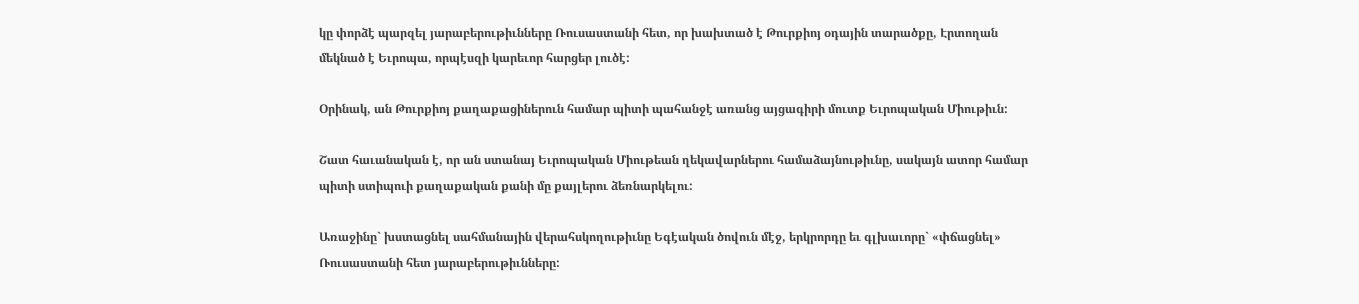կը փորձէ պարզել յարաբերութիւնները Ռուսաստանի հետ, որ խախտած է Թուրքիոյ օդային տարածքը, Էրտողան մեկնած է Եւրոպա, որպէսզի կարեւոր հարցեր լուծէ:

Օրինակ, ան Թուրքիոյ քաղաքացիներուն համար պիտի պահանջէ առանց այցագիրի մուտք Եւրոպական Միութիւն:

Շատ հաւանական է, որ ան ստանայ Եւրոպական Միութեան ղեկավարներու համաձայնութիւնը, սակայն ատոր համար պիտի ստիպուի քաղաքական քանի մը քայլերու ձեռնարկելու:

Առաջինը` խստացնել սահմանային վերահսկողութիւնը Եգէական ծովուն մէջ, երկրորդը եւ գլխաւորը` «փճացնել» Ռուսաստանի հետ յարաբերութիւնները: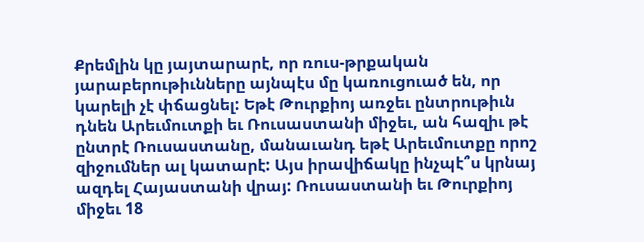Քրեմլին կը յայտարարէ, որ ռուս-թրքական յարաբերութիւնները այնպէս մը կառուցուած են, որ կարելի չէ փճացնել: Եթէ Թուրքիոյ առջեւ ընտրութիւն դնեն Արեւմուտքի եւ Ռուսաստանի միջեւ, ան հազիւ թէ ընտրէ Ռուսաստանը, մանաւանդ եթէ Արեւմուտքը որոշ զիջումներ ալ կատարէ: Այս իրավիճակը ինչպէ՞ս կրնայ ազդել Հայաստանի վրայ: Ռուսաստանի եւ Թուրքիոյ միջեւ 18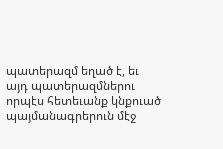պատերազմ եղած է, եւ այդ պատերազմներու որպէս հետեւանք կնքուած պայմանագրերուն մէջ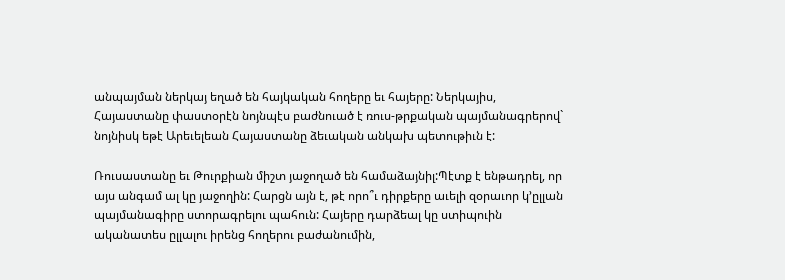անպայման ներկայ եղած են հայկական հողերը եւ հայերը: Ներկայիս, Հայաստանը փաստօրէն նոյնպէս բաժնուած է ռուս-թրքական պայմանագրերով` նոյնիսկ եթէ Արեւելեան Հայաստանը ձեւական անկախ պետութիւն է:

Ռուսաստանը եւ Թուրքիան միշտ յաջողած են համաձայնիլ:Պէտք է ենթադրել, որ այս անգամ ալ կը յաջողին: Հարցն այն է, թէ որո՞ւ դիրքերը աւելի զօրաւոր կ՚ըլլան պայմանագիրը ստորագրելու պահուն: Հայերը դարձեալ կը ստիպուին ականատես ըլլալու իրենց հողերու բաժանումին,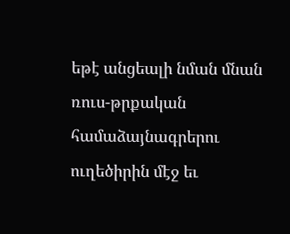եթէ անցեալի նման մնան ռուս-թրքական համաձայնագրերու ուղեծիրին մէջ եւ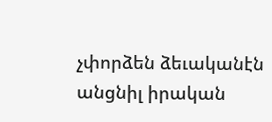չփորձեն ձեւականէն անցնիլ իրական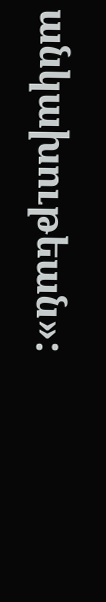անկախութեան»: